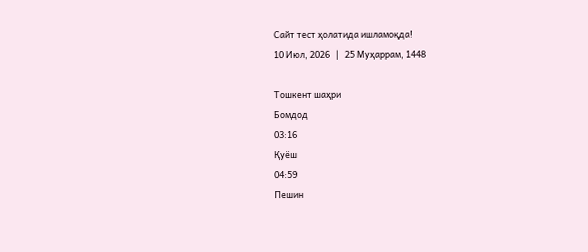Сайт тест ҳолатида ишламоқда!
10 Июл, 2026   |   25 Муҳаррам, 1448

Тошкент шаҳри
Бомдод
03:16
Қуёш
04:59
Пешин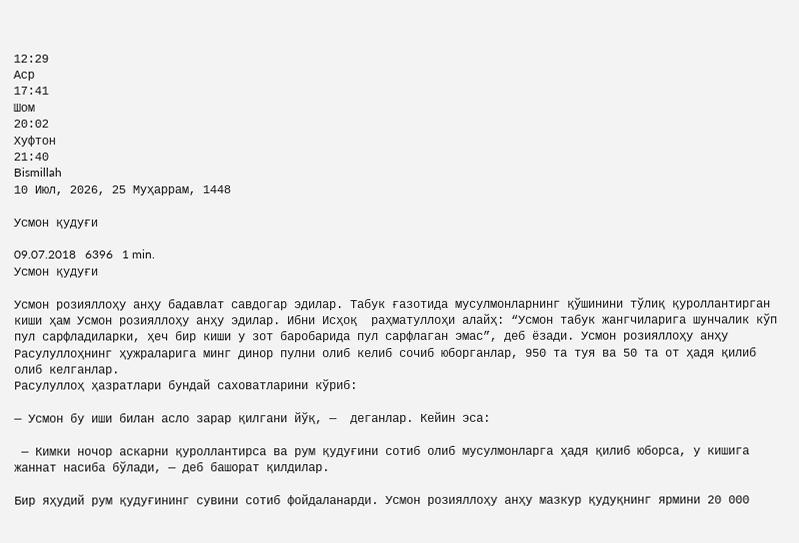12:29
Аср
17:41
Шом
20:02
Хуфтон
21:40
Bismillah
10 Июл, 2026, 25 Муҳаррам, 1448

Усмон қудуғи

09.07.2018   6396   1 min.
Усмон қудуғи

Усмон розияллоҳу анҳу бадавлат савдогар эдилар. Табук ғазотида мусулмонларнинг қўшинини тўлиқ қуроллантирган киши ҳам Усмон розияллоҳу анҳу эдилар. Ибни Исҳоқ  раҳматуллоҳи алайҳ: “Усмон табук жангчиларига шунчалик кўп пул сарфладиларки, ҳеч бир киши у зот баробарида пул сарфлаган эмас”, деб ёзади. Усмон розияллоҳу анҳу Расулуллоҳнинг ҳужраларига минг динор пулни олиб келиб сочиб юборганлар, 950 та туя ва 50 та от ҳадя қилиб олиб келганлар.
Расулуллоҳ ҳазратлари бундай саховатларини кўриб:

— Усмон бу иши билан асло зарар қилгани йўқ, —  деганлар. Кейин эса:

 — Кимки ночор аскарни қуроллантирса ва рум қудуғини сотиб олиб мусулмонларга ҳадя қилиб юборса, у кишига жаннат насиба бўлади, — деб башорат қилдилар.

Бир яҳудий рум қудуғининг сувини сотиб фойдаланарди. Усмон розияллоҳу анҳу мазкур қудуқнинг ярмини 20 000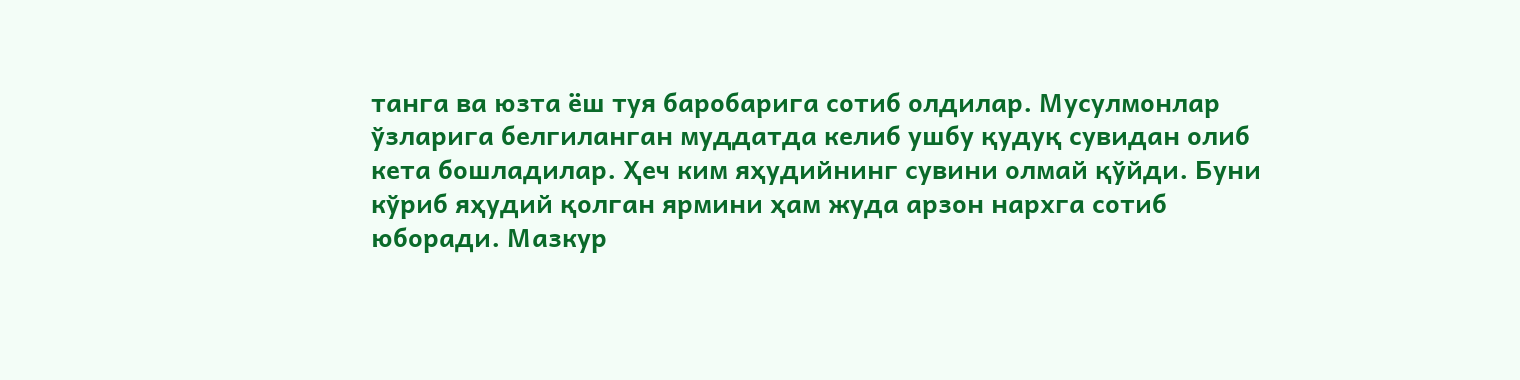танга ва юзта ёш туя баробарига сотиб олдилар. Мусулмонлар ўзларига белгиланган муддатда келиб ушбу қудуқ сувидан олиб кета бошладилар. Ҳеч ким яҳудийнинг сувини олмай қўйди. Буни кўриб яҳудий қолган ярмини ҳам жуда арзон нархга сотиб юборади. Мазкур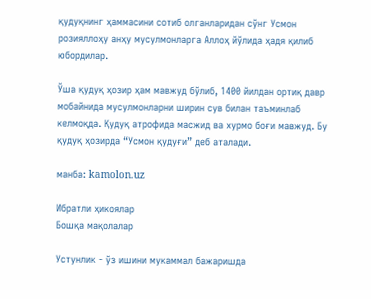қудуқнинг ҳаммасини сотиб олганларидан сўнг Усмон розияллоҳу анҳу мусулмонларга Аллоҳ йўлида ҳадя қилиб юбордилар.

Ўша қудуқ ҳозир ҳам мавжуд бўлиб, 1400 йилдан ортиқ давр мобайнида мусулмонларни ширин сув билан таъминлаб келмоқда. Қудуқ атрофида масжид ва хурмо боғи мавжуд. Бу қудуқ ҳозирда “Усмон қудуғи” деб аталади.

манба: kamolon.uz

Ибратли ҳикоялар
Бошқа мақолалар

Устунлик - ўз ишини мукаммал бажаришда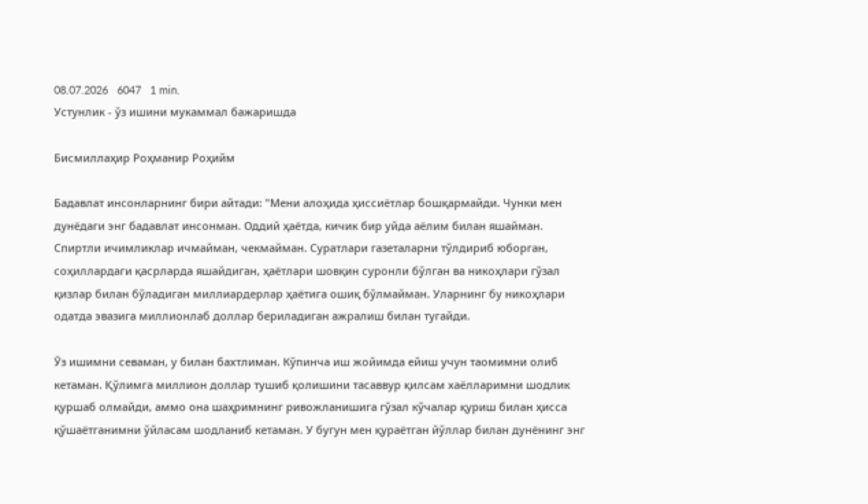08.07.2026   6047   1 min.
Устунлик - ўз ишини мукаммал бажаришда

Бисмиллаҳир Роҳманир Роҳийм

Бадавлат инсонларнинг бири айтади: "Мени алоҳида ҳиссиётлар бошқармайди. Чунки мен дунёдаги энг бадавлат инсонман. Оддий ҳаётда, кичик бир уйда аёлим билан яшайман. Спиртли ичимликлар ичмайман, чекмайман. Суратлари газеталарни тўлдириб юборган, соҳиллардаги қасрларда яшайдиган, ҳаётлари шовқин суронли бўлган ва никоҳлари гўзал қизлар билан бўладиган миллиардерлар ҳаётига ошиқ бўлмайман. Уларнинг бу никоҳлари одатда эвазига миллионлаб доллар бериладиган ажралиш билан тугайди.

Ўз ишимни севаман, у билан бахтлиман. Кўпинча иш жойимда ейиш учун таомимни олиб кетаман. Қўлимга миллион доллар тушиб қолишини тасаввур қилсам хаёлларимни шодлик қуршаб олмайди, аммо она шаҳримнинг ривожланишига гўзал кўчалар қуриш билан ҳисса қўшаётганимни ўйласам шодланиб кетаман. У бугун мен қураётган йўллар билан дунёнинг энг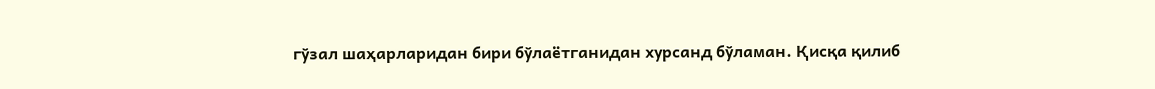гўзал шаҳарларидан бири бўлаётганидан хурсанд бўламан. Қисқа қилиб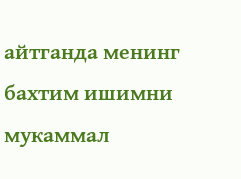айтганда менинг бахтим ишимни мукаммал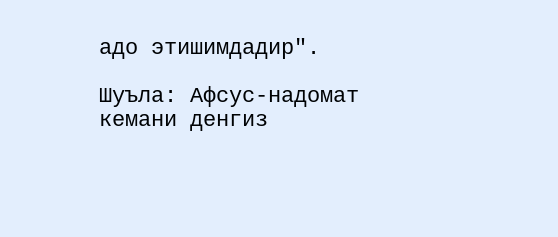адо этишимдадир".

Шуъла: Афсус-надомат кемани денгиз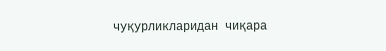чуқурликларидан чиқара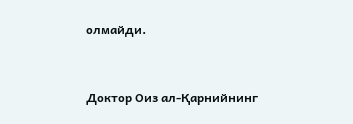олмайди.


Доктор Оиз ал-Қарнийнинг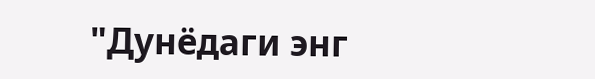"Дунёдаги энг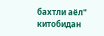бахтли аёл" китобидан